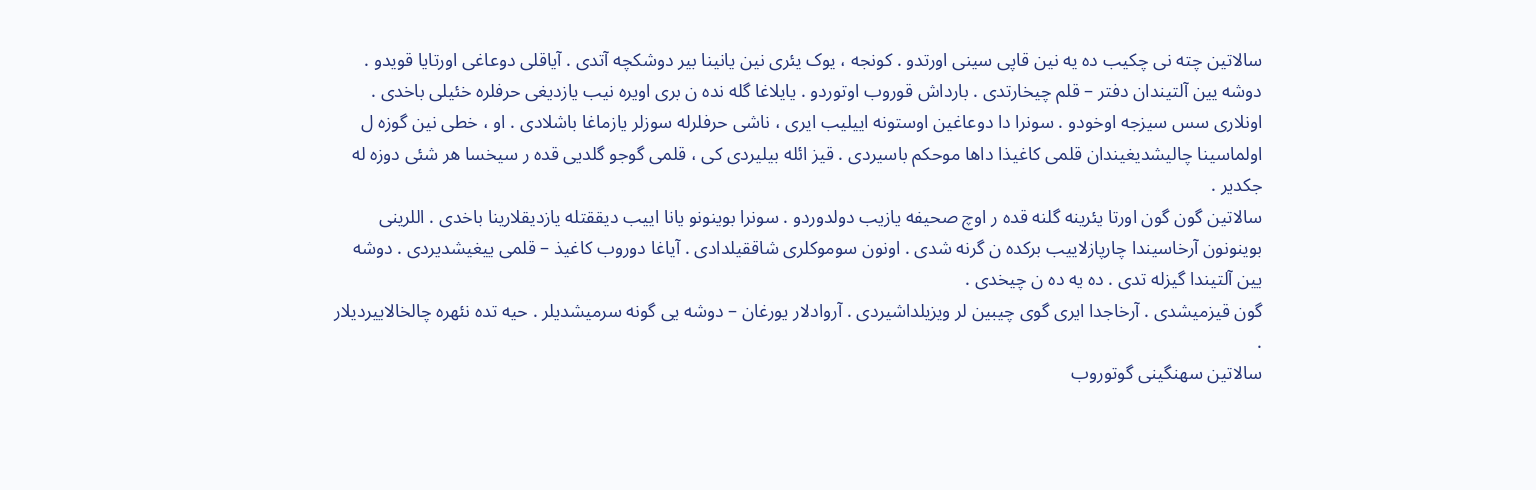سالاتین چته نی چکیب ده یه نین قاپی سینی اورتدو . کونجه ، یوک یئری نین یانینا بیر دوشکچه آتدی . آیاقلی دوعاغی اورتایا قویدو . دوشه یین آلتیندان دفتر – قلم چیخارتدی . بارداش قوروب اوتوردو . یایلاغا گله نده ن بری اویره نیب یازدیغی حرفلره خئیلی باخدی . اونلاری سس سیزجه اوخودو . سونرا دا دوعاغین اوستونه اییلیب ایری ، ناشی حرفلرله سوزلر یازماغا باشلادی . او ، خطی نین گوزه ل اولماسینا چالیشدیغیندان قلمی کاغیذا داها موحکم باسیردی . قیز ائله بیلیردی کی ، قلمی گوجو گلدیی قده ر سیخسا هر شئی دوزه له جکدیر .
سالاتین گون گون اورتا یئرینه گلنه قده ر اوچ صحیفه یازیب دولدوردو . سونرا بوینونو یانا اییب دیققتله یازدیقلارینا باخدی . اللرینی بوینونون آرخاسیندا چارپازلاییب برکده ن گرنه شدی . اونون سوموکلری شاققیلدادی . آیاغا دوروب کاغیذ – قلمی ییغیشدیردی . دوشه یین آلتیندا گیزله تدی . ده یه ده ن چیخدی .
گون قیزمیشدی . آرخاجدا ایری گوی چیبین لر ویزیلداشیردی . آروادلار یورغان – دوشه یی گونه سرمیشدیلر . حیه تده نئهره چالخالاییردیلار .
سالاتین سهنگینی گوتوروب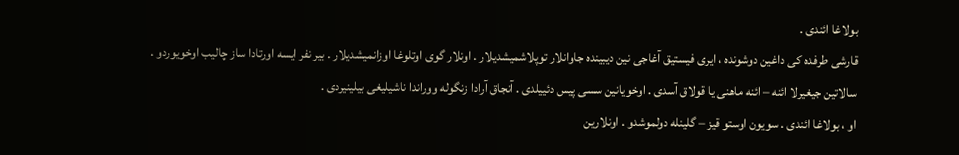بولاغا ائندی .
قارشی طرفده کی داغین دوشونده ، ایری فیستیق آغاجی نین دیبینده جاوانلار توپلاشمیشدیلار . اونلار گوی اوتلوغا اوزانمیشدیلار . بیر نفر ایسه اورتادا ساز چالیب اوخویوردو . سالاتین جیغیرلا ائنه – ائنه ماهنی یا قولاق آسدی . اوخویانین سسی پیس دئییلدی . آنجاق آرادا زنگوله ووراندا ناشیلیغی بیلینیردی .
او ، بولاغا ائندی . سویون اوستو قیز – گلینله دولموشدو . اونلارین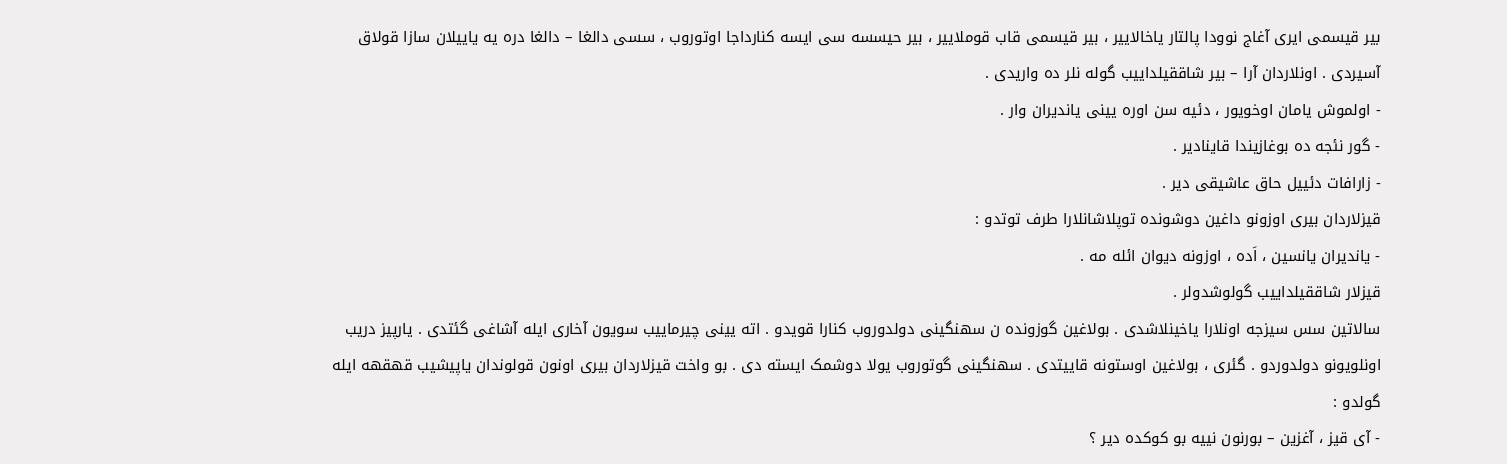بیر قیسمی ایری آغاج نوودا پالتار یاخالاییر ، بیر قیسمی قاب قوملاییر ، بیر حیسسه سی ایسه کنارداجا اوتوروب ، سسی دالغا – دالغا دره یه یاییلان سازا قولاق آسیردی . اونلاردان آرا – بیر شاققیلداییب گوله نلر ده واریدی .
- اولموش یامان اوخویور ، دئیه سن اوره یینی یاندیران وار .
- گور نئجه ده بوغازیندا قاینادیر .
- زارافات دئییل حاق عاشیقی دیر .
قیزلاردان بیری اوزونو داغین دوشونده توپلاشانلارا طرف توتدو :
- یاندیران یانسین ، اَده ، اوزونه دیوان ائله مه .
قیزلار شاققیلداییب گولوشدولر .
سالاتین سس سیزجه اونلارا یاخینلاشدی . بولاغین گوزونده ن سهنگینی دولدوروب کنارا قویدو . اته یینی چیرماییب سویون آخاری ایله آشاغی گئتدی . یارپیز دریب اونلویونو دولدوردو . گئری ، بولاغین اوستونه قاییتدی . سهنگینی گوتوروب یولا دوشمک ایسته دی . بو واخت قیزلاردان بیری اونون قولوندان یاپیشیب قهقهه ایله گولدو :
- آی قیز ، آغزین – بورنون نییه بو کوکده دیر ؟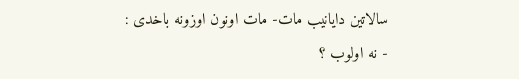سالاتین دایانیب مات- مات اونون اوزونه باخدی :
- نه اولوب ؟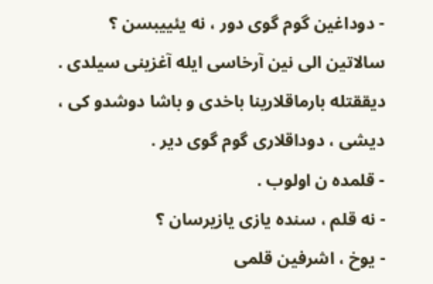- دوداغین گوم گوی دور ، نه یئییبسن ؟
سالاتین الی نین آرخاسی ایله آغزینی سیلدی . دیققتله بارماقلارینا باخدی و باشا دوشدو کی ، دیشی ، دوداقلاری گوم گوی دیر .
- قلمده ن اولوب .
- نه قلم ، سنده یازی یازیرسان ؟
- یوخ ، اشرفین قلمی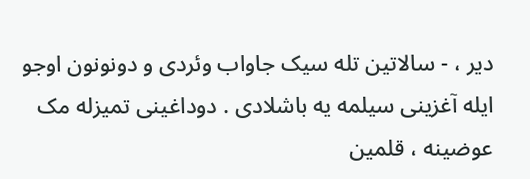دیر ، - سالاتین تله سیک جاواب وئردی و دونونون اوجو ایله آغزینی سیلمه یه باشلادی . دوداغینی تمیزله مک عوضینه ، قلمین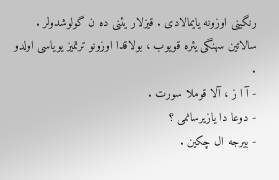رنگینی اوزونه یایمالادی . قیزلار یئنی ده ن گولوشدولر . سالاتین سهنگی یئره قویوب ، بولاقدا اوزونو ترتمیز یویاسی اولدو .
- آ ا ز ، آلا قوملا سورت .
- دوعا دا یازیرسانمی ؟
- بیرجه ال چکین .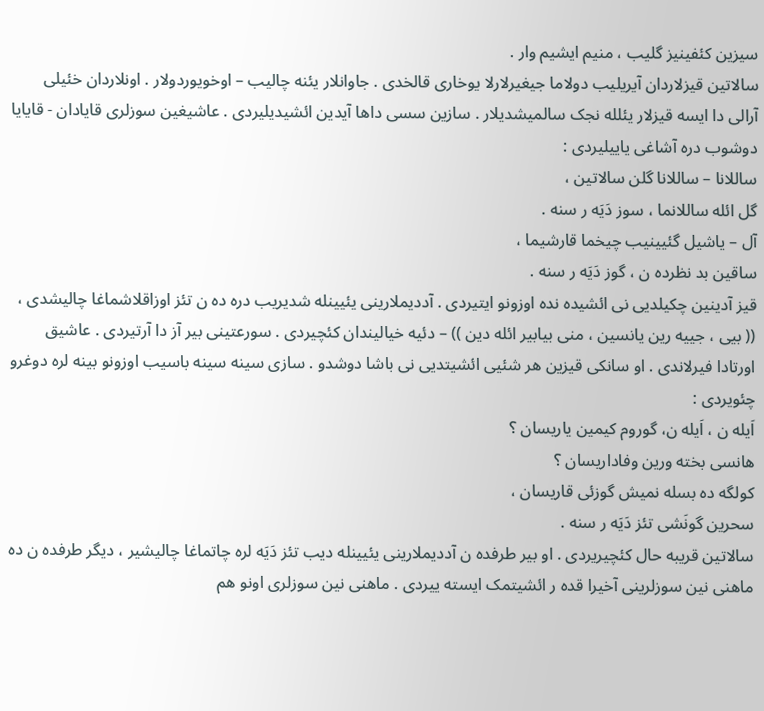سیزین کئفینیز گلیب ، منیم ایشیم وار .
سالاتین قیزلاردان آیریلیب دولاما جیغیرلارلا یوخاری قالخدی . جاوانلار یئنه چالیب – اوخویوردولار . اونلاردان خئیلی آرالی دا ایسه قیزلار یئلله نجک سالمیشدیلار . سازین سسی داها آیدین ائشیدیلیردی . عاشیغین سوزلری قایادان - قایایا دوشوب دره آشاغی یاییلیردی :
ساللانا – ساللانا گلن سالاتین ،
گل ائله ساللانما ، سوز دَیَه ر سنه .
آل – یاشیل گئیینیب چیخما قارشیما ،
ساقین بد نظرده ن ، گوز دَیَه ر سنه .
قیز آدینین چکیلدیی نی ائشیده نده اوزونو ایتیردی . آددیملارینی یئیینله شدیریب دره ده ن تئز اوزاقلاشماغا چالیشدی ، (( بیی ، جییه رین یانسین ، منی بیابیر ائله دین )) – دئیه خیالیندان کئچیردی . سورعتینی بیر آز دا آرتیردی . عاشیق اورتادا فیرلاندی . او سانکی قیزین هر شئیی ائشیتدیی نی باشا دوشدو . سازی سینه سینه باسیب اوزونو بینه لره دوغرو چئویردی :
اَیله ن ، اَیله ن، گوروم کیمین یاریسان ؟
هانسی بخته ورین وفاداریسان ؟
کولگه ده بسله نمیش گوزئی قاریسان ،
سحرین گونَشی تئز دَیَه ر سنه .
سالاتین قریبه حال کئچیریردی . او بیر طرفده ن آددیملارینی یئیینله دیب تئز دَیَه لره چاتماغا چالیشیر ، دیگر طرفده ن ده ماهنی نین سوزلرینی آخیرا قده ر ائشیتمک ایسته ییردی . ماهنی نین سوزلری اونو هم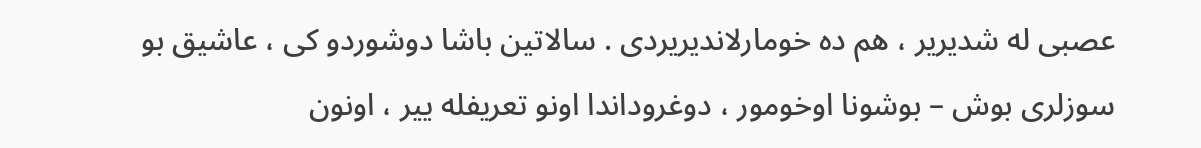عصبی له شدیریر ، هم ده خومارلاندیریردی . سالاتین باشا دوشوردو کی ، عاشیق بو سوزلری بوش – بوشونا اوخومور ، دوغروداندا اونو تعریفله ییر ، اونون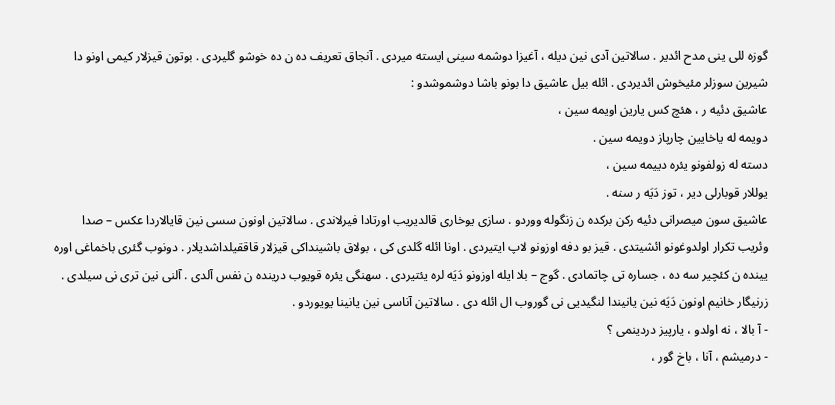گوزه للی ینی مدح ائدیر . سالاتین آدی نین دیله ، آغیزا دوشمه سینی ایسته میردی . آنجاق تعریف ده ن ده خوشو گلیردی . بوتون قیزلار کیمی اونو دا شیرین سوزلر مئیخوش ائدیردی . ائله بیل عاشیق دا بونو باشا دوشموشدو :
عاشیق دئیه ر ، هئچ کس یارین اویمه سین ،
دویمه له یاخایین چارپاز دویمه سین .
دسته له زولفونو یئره دییمه سین ،
یوللار قوبارلی دیر ، توز دَیَه ر سنه .
عاشیق سون میصرانی دئیه رکن برکده ن زنگوله ووردو . سازی یوخاری قالدیریب اورتادا فیرلاندی . سالاتین اونون سسی نین قایالاردا عکس – صدا وئریب تکرار اولدوغونو ائشیتدی . قیز بو دفه اوزونو لاپ ایتیردی . اونا ائله گلدی کی ، بولاق باشینداکی قیزلار قاققیلداشدیلار . دونوب گئری باخماغی اوره یینده ن کئچیر سه ده ، جساره تی چاتمادی . گوج – بلا ایله اوزونو دَیَه لره یئتیردی . سهنگی یئره قویوب درینده ن نفس آلدی . آلنی نین تری نی سیلدی .
زرنیگار خانیم اونون دَیَه نین یانیندا لنگیدیی نی گوروب ال ائله دی . سالاتین آناسی نین یانینا یویوردو .
- آ بالا ، نه اولدو ، یارپیز دردینمی ؟
- درمیشم ، آنا ، باخ گور ،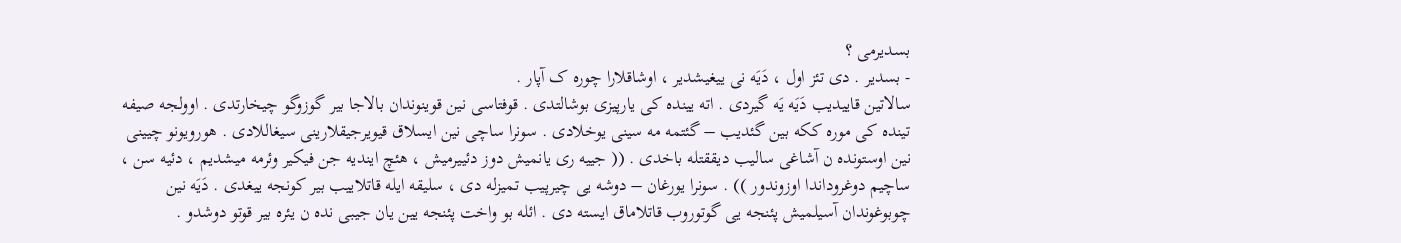بسدیرمی ؟
- بسدیر . دی تئز اول ، دَیَه نی ییغیشدیر ، اوشاقلارا چوره ک آپار .
سالاتین قاییدیب دَیَه یَه گیردی . اته یینده کی یارپیزی بوشالتدی . قوفتاسی نین قوینوندان بالاجا بیر گوزوگو چیخارتدی . اوولجه صیفه تینده کی موره ککه بین گئدیب – گئتمه مه سینی یوخلادی . سونرا ساچی نین ایسلاق قیویرجیقلارینی سیغاللادی . هورویونو چیینی نین اوستونده ن آشاغی سالیب دیققتله باخدی . (( جییه ری یانمیش دوز دئییرمیش ، هئچ ایندیه جن فیکیر وئرمه میشدیم ، دئیه سن ، ساچیم دوغروداندا اوزوندور )) . سونرا یورغان – دوشه یی چیرپیب تمیزله دی ، سلیقه ایله قاتلاییب بیر کونجه ییغدی . دَیَه نین چوبوغوندان آسیلمیش پئنجه یی گوتوروب قاتلاماق ایسته دی . ائله بو واخت پئنجه یین یان جیبی نده ن یئره بیر قوتو دوشدو .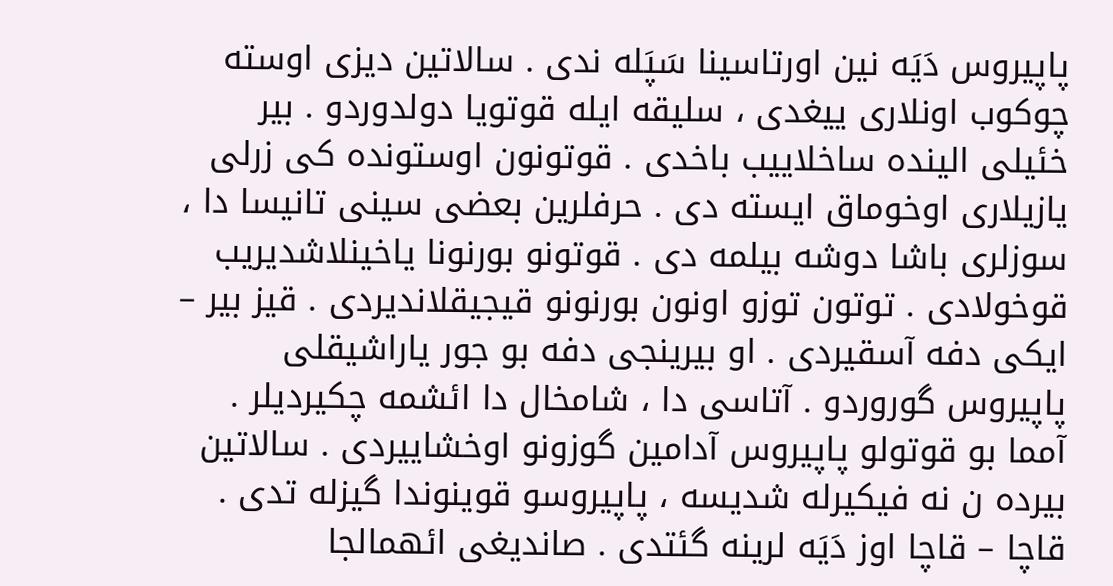پاپیروس دَیَه نین اورتاسینا سَپَله ندی . سالاتین دیزی اوسته چوکوب اونلاری ییغدی ، سلیقه ایله قوتویا دولدوردو . بیر خئیلی الینده ساخلاییب باخدی . قوتونون اوستونده کی زرلی یازیلاری اوخوماق ایسته دی . حرفلرین بعضی سینی تانیسا دا ، سوزلری باشا دوشه بیلمه دی . قوتونو بورنونا یاخینلاشدیریب قوخولادی . توتون توزو اونون بورنونو قیجیقلاندیردی . قیز بیر – ایکی دفه آسقیردی . او بیرینجی دفه بو جور یاراشیقلی پاپیروس گوروردو . آتاسی دا ، شامخال دا ائشمه چکیردیلر . آمما بو قوتولو پاپیروس آدامین گوزونو اوخشاییردی . سالاتین بیرده ن نه فیکیرله شدیسه ، پاپیروسو قوینوندا گیزله تدی . قاچا – قاچا اوز دَیَه لرینه گئتدی . صاندیغی ائهمالجا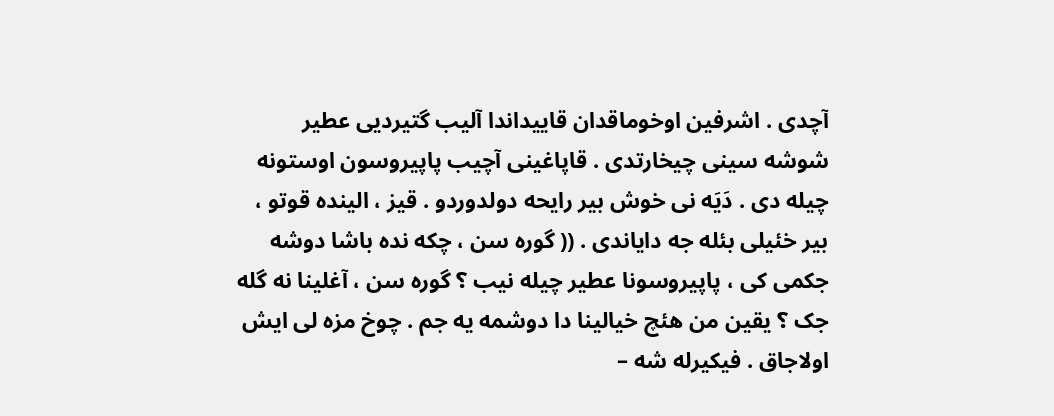آچدی . اشرفین اوخوماقدان قاییداندا آلیب گتیردیی عطیر شوشه سینی چیخارتدی . قاپاغینی آچیب پاپیروسون اوستونه چیله دی . دَیَه نی خوش بیر رایحه دولدوردو . قیز ، الینده قوتو ، بیر خئیلی بئله جه دایاندی . (( گوره سن ، چکه نده باشا دوشه جکمی کی ، پاپیروسونا عطیر چیله نیب ؟ گوره سن ، آغلینا نه گله جک ؟ یقین من هئچ خیالینا دا دوشمه یه جم . چوخ مزه لی ایش اولاجاق . فیکیرله شه –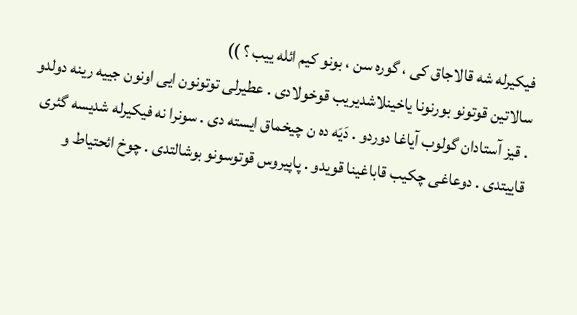فیکیرله شه قالاجاق کی ، گوره سن ، بونو کیم ائله ییب ؟ ))
سالاتین قوتونو بورنونا یاخینلاشدیریب قوخولادی . عطیرلی توتونون ایی اونون جییه رینه دولدو . قیز آستادان گولوب آیاغا دوردو . دَیَه ده ن چیخماق ایسته دی . سونرا نه فیکیرله شدیسه گئری قاییتدی . دوعاغی چکیب قاباغینا قویدو . پاپیروس قوتوسونو بوشالتدی . چوخ ائحتیاط و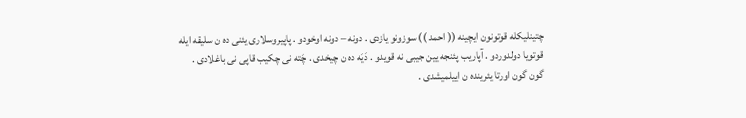چتینلیکله قوتونون ایچینه (( احمد )) سوزونو یازدی . دونه – دونه اوخودو . پاپیروسلاری یئنی ده ن سلیقه ایله قوتویا دولدوردو . آپاریب پئنجه یین جیبی نه قویدو . دَیَه ده ن چیخدی . چَته نی چکیب قاپی نی باغلادی .
گون گون اورتا یئرینده ن اییلمیشدی .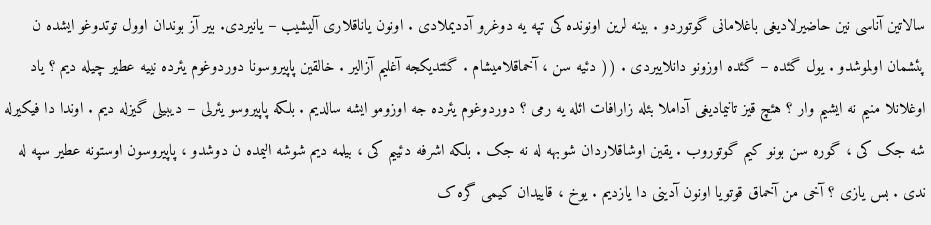سالاتین آناسی نین حاضیرلادیغی باغلامانی گوتوردو . بینه لرین اونونده کی تپه یه دوغرو آددیملادی . اونون یاناقلاری آلیشیب – یانیردی. بیر آز بوندان اوول توتدوغو ایشده ن پئشمان اولموشدو . یول گئده – گئده اوزونو دانلاییردی . (( دئیه سن ، آخماقلامیشام . گئتدیکجه آغلیم آزالیر . خالقین پاپیروسونا دوردوغوم یئرده نییه عطیر چیله دیم ؟ یاد اوغلانلا منیم نه ایشیم وار ؟ هئچ قیز تانیمادیغی آداملا بئله زارافات ائله یه رمی ؟ دوردوغوم یئرده جه اوزومو ایشه سالدیم . بلکه پاپیروسو یئرلی – دیبیلی گیزله دیم . اوندا دا فیکیرله شه جک کی ، گوره سن بونو کیم گوتوروب . یقین اوشاقلاردان شوبهه له نه جک . بلکه اشرفه دئییم کی ، بیلمه دیم شوشه الیمده ن دوشدو ، پاپیروسون اوستونه عطیر سپه له ندی . بس یازی ؟ آخی من آخماق قوتویا اونون آدینی دا یازدیم . یوخ ، قاییدان کیمی گره ک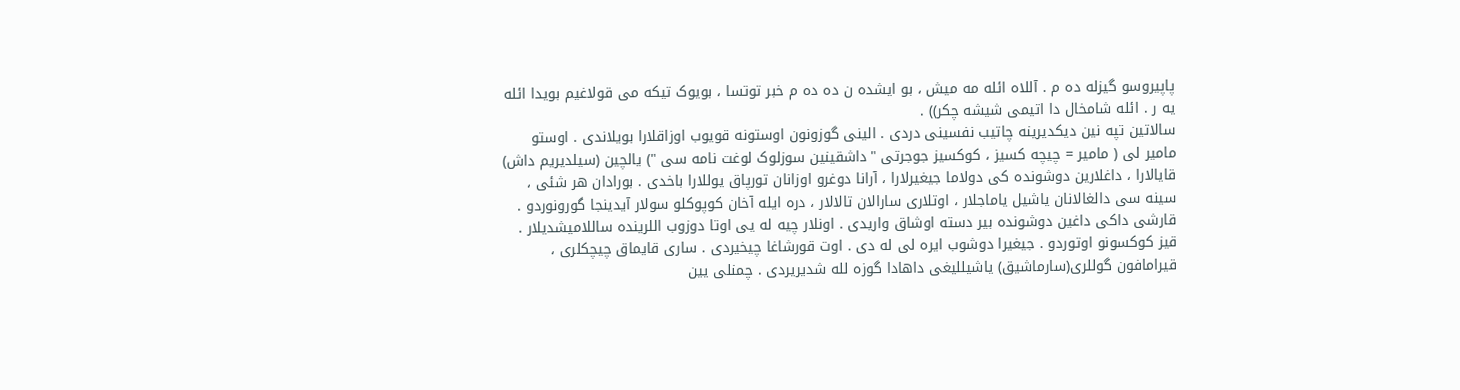پاپیروسو گیزله ده م . آللاه ائله مه میش ، بو ایشده ن ده ده م خبر توتسا ، بویوک تیکه می قولاغیم بویدا ائله یه ر . ائله شامخال دا اتیمی شیشه چکر)) .
سالاتین تپه نین دیکدیرینه چاتیب نفسینی دردی . الینی گوزونون اوستونه قویوب اوزاقلارا بویلاندی . اوستو مامیر لی ( مامیر = چیچه کسیز ، کوکسیز جوجرتی "داشقینین سوزلوک لوغت نامه سی ") یالچین (سیلدیریم داش) قایالارا ، داغلارین دوشونده کی دولاما جیغیرلارا ، آرانا دوغرو اوزانان تورپاق یوللارا باخدی . بورادان هر شئی ، سینه سی دالغالانان یاشیل یاماجلار ، اوتلاری سارالان تالالار ، دره ایله آخان کوپوکلو سولار آیدینجا گورونوردو . قارشی داکی داغین دوشونده بیر دسته اوشاق واریدی . اونلار چیه له یی اوتا دوزوب اللرینده ساللامیشدیلار .
قیز کوکسونو اوتوردو . جیغیرا دوشوب ایره لی له دی . اوت قورشاغا چیخیردی . ساری قایماق چیچکلری ، قیرامافون گوللری(سارماشیق) یاشیللیغی داهادا گوزه لله شدیریردی . چمنلی یین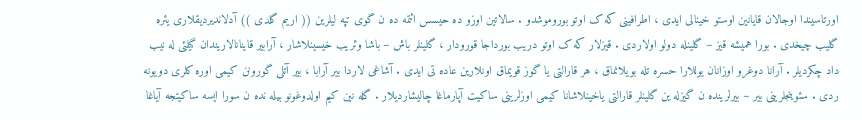اورتاسیندا اوجالان قایانین اوستو خینالی ایدی ، اطرافینی که ک اوتو بوروموشدو . سالاتین اوزو ده حیسس ائتمه ده ن گوی تپه لیلرین (( اریم گلدی )) آدلاندیردیقلاری یئره گلیب چیخدی . بورا همیشه قیز – گلینله دولو اولاردی . قیزلار که ک اوتو دریب بورداجا قورودار ، گلینلر باش – باشا وئریب خیسینلاشار ، آرابیر قاینانالاریندان گیلئی له نیب داد چکردیلر . آرانا دوغرو اوزانان یوللارا حسره تله بویلانماق ، هر قارالتی یا گوز قویماق اونلارین عاده تی ایدی . آشاغی لاردا بیر آرابا ، بیر آتلی گورونن کیمی اوره کلری دویونه ردی . سئوینجلرینی بیر – بیرلرینده ن گیزله ین گلینلر قارالتی یاخینلاشانا کیمی اوزلرینی ساکیت آپارماغا چالیشاردیلار . گله نین کیم اولدوغونو بیله نده ن سورا ایسه ساکیتجه آیاغا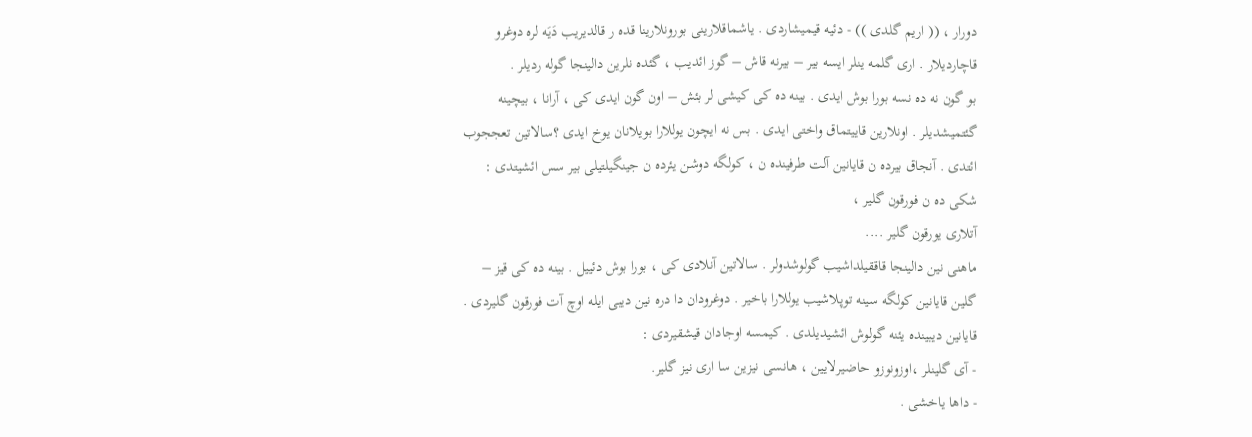دورار ، (( اریم گلدی )) - دئیه قیمیشاردی . یاشماقلارینی بورونلارینا قده ر قالدیریب دَیَه لره دوغرو قاچاردیلار . اری گلمه ینلر ایسه بیر – بیرنه قاش – گوز ائدیب ، گئده نلرین دالینجا گوله ردیلر .
بو گون نه ده نسه بورا بوش ایدی . بینه ده کی کیشی لر بئش – اون گون ایدی کی ، آرانا ، بیچینه گئتمیشدیلر . اونلارین قاییتماق واختی ایدی . بس نه ایچون یوللارا بویلانان یوخ ایدی ؟سالاتین تعججوب ائتدی . آنجاق بیرده ن قایانین آلت طرفینده ن ، کولگه دوشن یئرده ن جینگیلتیلی بیر سس ائشیتدی :
شکی ده ن فورقون گلیر ،
آتلاری یورقون گلیر ....
ماهنی نین دالینجا قاققیلداشیب گولوشدولر . سالاتین آنلادی کی ، بورا بوش دئییل . بینه ده کی قیز – گلین قایانین کولگه سینه توپلاشیب یوللارا باخیر . دوغرودان دا دره نین دیبی ایله اوچ آت فورقون گلیردی .
قایانین دیبینده یئنه گولوش ائشیدیلدی . کیمسه اوجادان قیشقیردی :
- آی گلینلر ،اوزونوزو حاضیرلایین ، هانسی نیزین سا اری نیز گلیر.
- داها یاخشی .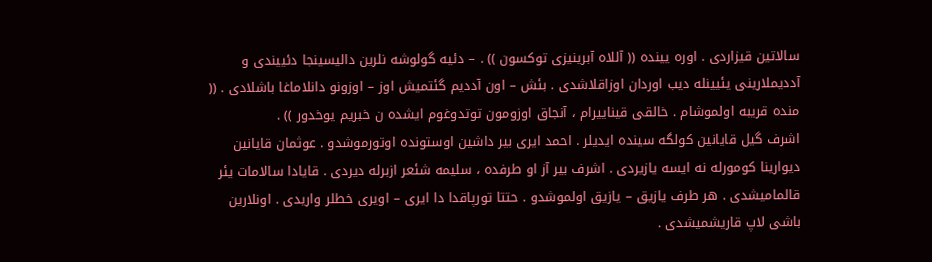سالاتین قیزاردی . اوره یینده (( آللاه آبرینیزی توکسون )) . – دئیه گولوشه نلرین دالیسینجا دئییندی و آددیملارینی یئیینله دیب اوردان اوزاقلاشدی . بئش – اون آددیم گئتمیش اوز – اوزونو دانلاماغا باشلادی . (( منده قریبه اولموشام . خالقی قیناییرام ، آنجاق اوزومون توتدوغوم ایشده ن خبریم یوخدور )) .
اشرف گیل قایانین کولگه سینده ایدیلر . احمد ایری بیر داشین اوستونده اوتورموشدو . عوثمان قایانین دیوارینا کومورله نه ایسه یازیردی . اشرف بیر آز او طرفده ، سلیمه شئعر ازبرله دیردی . قایادا سالامات یئر قالمامیشدی . هر طرف یازیق – یازیق اولموشدو . حتتا تورپاقدا دا ایری – اویری خطلر واریدی . اونلارین باشی لاپ قاریشمیشدی .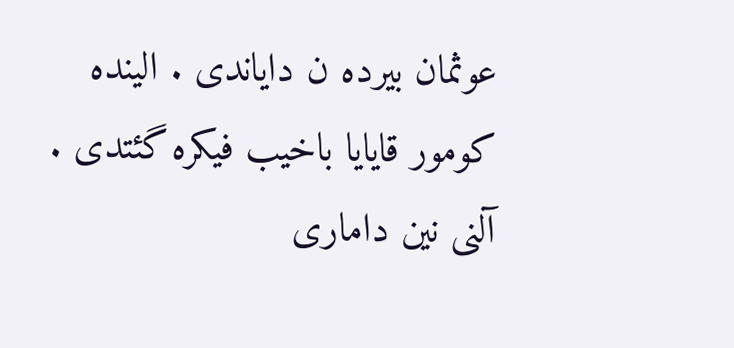عوثمان بیرده ن دایاندی . الینده کومور قایایا باخیب فیکره گئتدی . آلنی نین داماری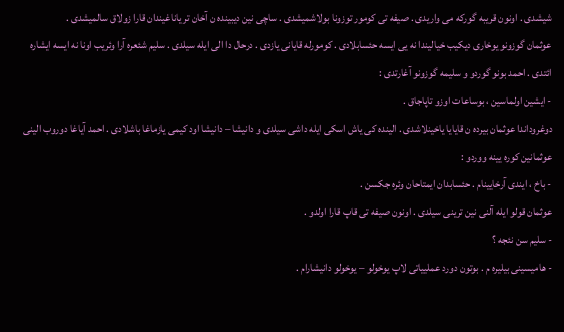شیشدی . اونون قریبه گورکه می واریدی . صیفه تی کومور توزونا بولاشمیشدی . ساچی نین دیبینده ن آخان تر یاناغیندان قارا زولاق سالمیشدی .
عوثمان گوزونو یوخاری دیکیب خیالیندا نه یی ایسه حئسابلادی . کومورله قایانی یازدی . درحال دا الی ایله سیلدی . سلیم شئعره آرا وئریب اونا نه ایسه ایشاره ائتدی . احمد بونو گوردو و سلیمه گوزونو آغارتدی :
- ایشین اولماسین ، بوساعات اوزو تاپاجاق .
دوغروداندا عوثمان بیرده ن قایایا یاخینلاشدی . الینده کی یاش اسکی ایله داشی سیلدی و دانیشا – دانیشا اود کیمی یازماغا باشلادی . احمد آیاغا دوروب الینی عوثمانین کوره یینه ووردو :
- باخ ، ایندی آرخایینام . حئسابدان ایمتاحان وئره جکسن .
عوثمان قولو ایله آلنی نین ترینی سیلدی . اونون صیفه تی قاپ قارا اولدو .
- سلیم سن نئجه ؟
- هامیسینی بیلیره م . بوتون دورد عملییاتی لاپ یوخولو – یوخولو دانیشارام .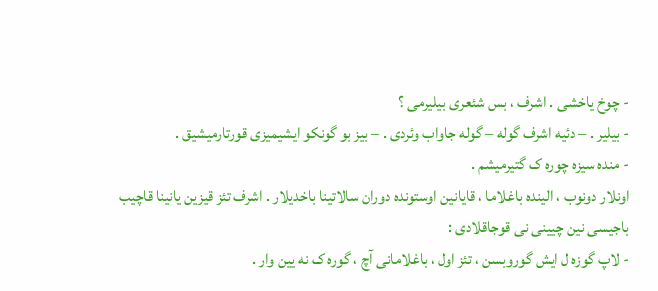- چوخ یاخشی . اشرف ، بس شئعری بیلیرمی ؟
- بیلیر . – دئیه اشرف گوله – گوله جاواب وئردی . – بیز بو گونکو ایشیمیزی قورتارمیشیق .
- منده سیزه چوره ک گتیرمیشم .
اونلار دونوب ، الینده باغلاما ، قایانین اوستونده دوران سالاتینا باخدیلار . اشرف تئز قیزین یانینا قاچیب باجیسی نین چیینی نی قوجاقلادی :
- لاپ گوزه ل ایش گوروبسن ، تئز اول ، باغلامانی آچ ، گوره ک نه یین وار .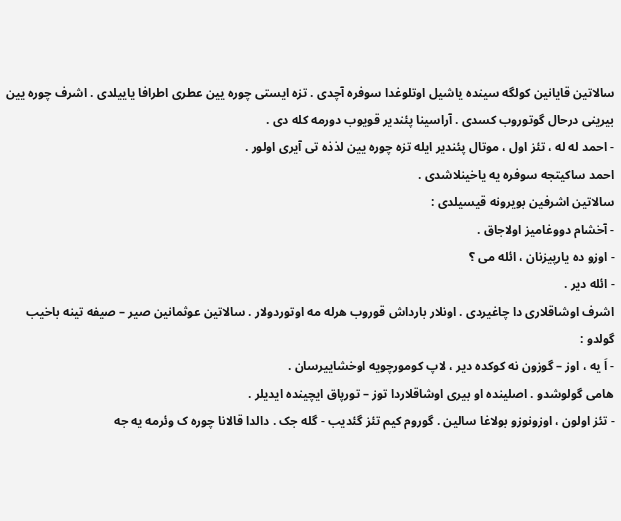سالاتین قایانین کولگه سینده یاشیل اوتلوغدا سوفره آچدی . تزه ایستی چوره یین عطری اطرافا یاییلدی . اشرف چوره یین بیرینی درحال گوتوروب کسدی . آراسینا پئندیر قویوب دورمه کله دی .
- احمد له له ، تئز اول ، موتال پئندیر ایله تزه چوره یین لذذه تی آیری اولور .
احمد ساکیتجه سوفره یه یاخینلاشدی .
سالاتین اشرفین بویرونه قیسیلدی :
- آخشام دووغامیز اولاجاق .
- اوزو ده یارپیزنان ، ائله می ؟
- ائله دیر .
اشرف اوشاقلاری دا چاغیردی . اونلار بارداش قوروب هرله مه اوتوردولار . سالاتین عوثمانین صیر – صیفه تینه باخیب گولدو :
- اَ یه ، اوز – گوزون نه کوکده دیر ، لاپ کومورچویه اوخشاییرسان .
هامی گولوشدو . اصلینده او بیری اوشاقلاردا توز – تورپاق ایچینده ایدیلر .
- تئز اولون ، اوزونوزو بولاغا سالین . گوروم کیم تئز گئدیب - گله جک . دالدا قالانا چوره ک وئرمه یه جه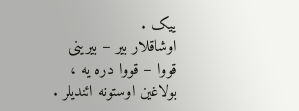ییک .
اوشاقلار بیر – بیرینی قووا – قووا دره یه ، بولاغین اوستونه ائندیلر .